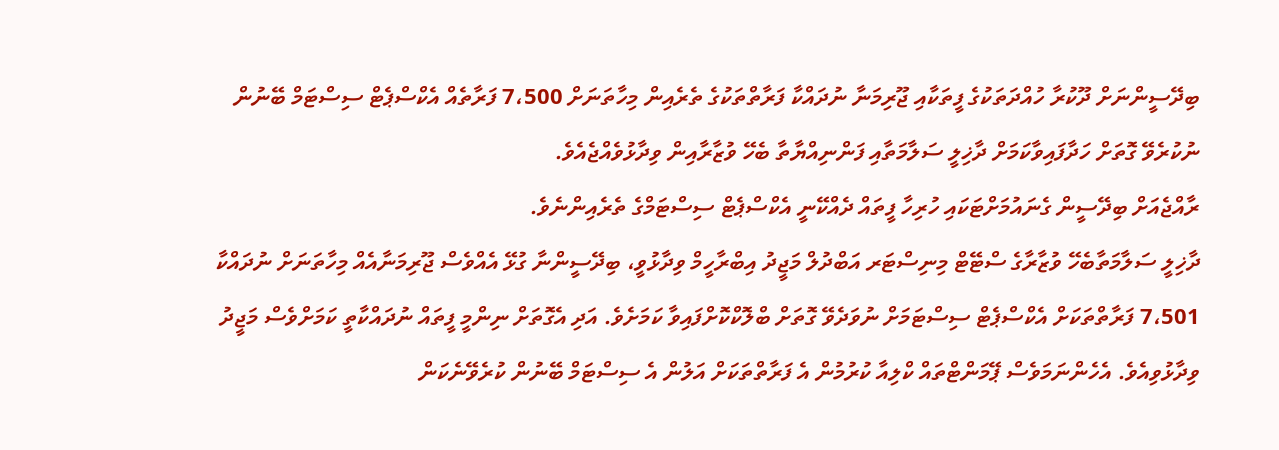ބިދޭސީންނަށް ދޫކުރާ ހުއްދަތަކުގެ ފީތަކާއި ޖޫރިމަނާ ނުދައްކާ ފަރާތްތަކުގެ ތެރެއިން މިހާތަނަށް 7،500 ފަރާތެއް އެކްސްޕެޓް ސިސްޓަމް ބޭނުން ނުކުރެވޭ ގޮތަށް ހަދާފައިވާކަމަށް ދާޚިލީ ސަލާމަތާއި ފަންނިއްޔާތާ ބެހޭ ވުޒާރާއިން ވިދާޅުވެއްޖެއެވެ.
ރާއްޖެއަށް ބިދޭސީން ގެނައުމަށްޓަކައި ހުރިހާ ފީތައް ދެއްކޭނީ އެކްސްޕެޓް ސިސްޓަމްގެ ތެރެއިންނެވެ.
ދާޚިލީ ސަލާމަތާބެހޭ ވުޒާރާގެ ސްޓޭޓް މިނިސްޓަރ އަބްދުލް މަޖީދު އިބްރާހީމް ވިދާޅުވީ، ބިދޭސީންނާ ގުޅޭ އެއްވެސް ޖޫރިމަނާއެއް މިހާތަނަށް ނުދައްކާ 7،501 ފަރާތްތަކަށް އެކްސްޕެޓް ސިސްޓަމަށް ނުވަދެވޭ ގޮތަށް ބްލޮކްކޮށްފައިވާ ކަމަށެވެ. އަދި އެގޮތަށް ނިންމީ ފީތައް ނުދައްކާތީ ކަމަށްވެސް މަޖީދު ވިދާޅުވިއެވެ. އެހެންނަމަވެސް ޕޭމަންޓްތައް ކްލިއާ ކުރުމުން އެ ފަރާތްތަކަށް އަލުން އެ ސިސްޓަމް ބޭނުން ކުރެވޭނެކަން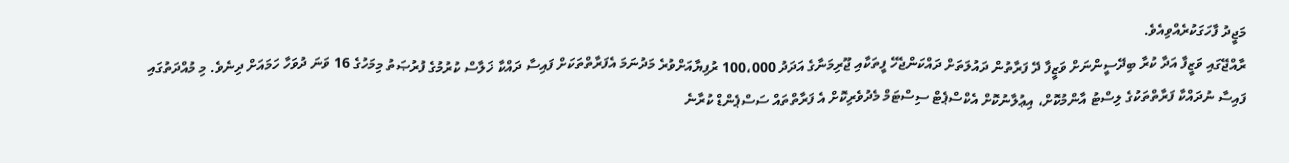މަޖީދު ފާހަގަކުރެއްވިއެވެ.
ރާއްޖޭގައި ވަޒީފާ އަދާ ކުރާ ބިދޭސީންނަށް ވަޒީފާ ދޭ ފަރާތުން ދައުލަތަށް ދައްކަންޖެހޭ ފީތަކާއި ޖޫރިމަނާގެ އަދަދު 100،000 ރުފިޔާއަށްވުރެ މަދުނަމަ އެފަރާތްތަކަށް ފައިސާ ދައްކާ ޚަލާސް ކުރުމުގެ ފުރުޞަތު މިމަހުގެ 16 ވަނަ ދުވަހާ ހަމައަށް ދިނެވެ. މި މުއްދަތުގައި ފައިސާ ނުދައްކާ ފަރާތްތަކުގެ ލިސްޓު އާންމުކޮށް، އިޢުލާނުކޮށް އެކްސްޕެޓް ސިސްޓަމް މެދުވެރިކޮށް އެ ފަރާތްތައް ސަސްޕެންޑް ކުރާނެ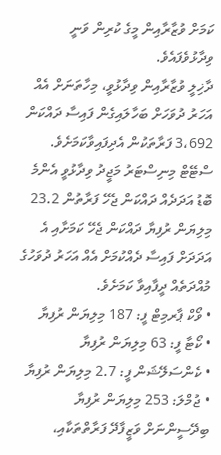ކަމަށް ވުޒާރާއިން މީގެ ކުރިން ވަނީ ވިދާޅުވެފައެވެ.
ދާޚިލީ ވުޒާރާއިން ވިދާޅުވީ، މިހާތަނަށް އެއް އަހަރު ދުވަހަށް ބަހާލައިގެން ފައިސާ ދައްކަން 3،692 ފަރާތަކުން އެދިފައިވާކަމަށެވެ. ސްޓޭޓް މިނިސްޓަރު މަޖީދު ވިދާޅުވީ އެންމެ ބޮޑު އަދަދެއް ދައްކަން ޖެހޭ ފަރާތުން 23.2 މިލިޔަން ރުފިޔާ ދައްކަން ޖެހޭ ކަމަށާއި އެ އަދަދަށް ފައިސާ ދެއްކުމަށް އެއް އަހަރު ދުވަހުގެ މުއްދަތެއް ދީފާއިވާ ކަމަށެވެ.
• ވޯކް ޕާރމިޓް ފީ: 187 މިލިޔަން ރުފިޔާ
• ކޯޓާ ފީ: 63 މިލިޔަން ރުފިޔާ
• ކެންސަލޭޝަން ފީ: 2.7 މިލިޔަން ރުފިޔާ
• ޖުމްލަ: 253 މިލިޔަން ރުފިޔާ
ބިދޭސީންނަށް ވަޒީފާދޭ ފަރާތްތަކާއި،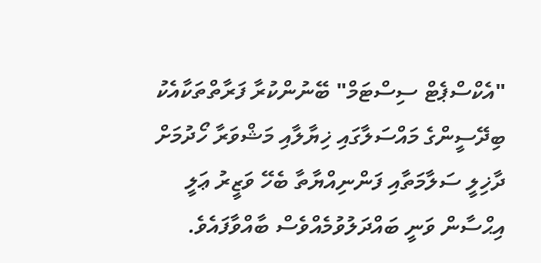"އެކްސްޕެޓް ސިސްޓަމް" ބޭނުންކުރާ ފަރާތްތަކާއެކު ބިދޭސީންގެ މައްސަލާގައި ޚިޔާލާއި މަޝްވަރާ ހޯދުމަށް ދާޚިލީ ސަލާމަތާއި ފަންނިއްޔާތާ ބެހޭ ވަޒީރު ޢަލީ އިޙްސާން ވަނީ ބައްދަލުވުމެއްވެސް ބާއްވާފައެވެ.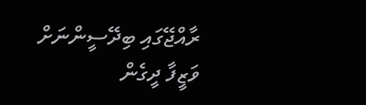ރާއްޖޭގައި ބިދޭސީންނަށް ވަޒީފާ ދީގެން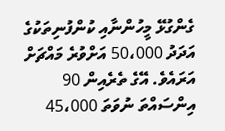ގެންގުޅޭ މީހުންނާއި ކުންފުނިތަކުގެ އަދަދު 50،000 އަށްވުރެ މައްޗަށް އަރައެވެ. އޭގެ ތެރެއިން 90 އިންސައްތަ ނުވަތަ 45،000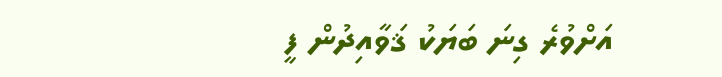އަށްވުރެ ގިނަ ބަޔަކު ޤަވާއިދުން ފީ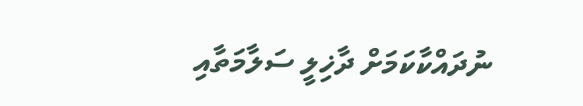ނުދައްކާކަމަށް ދާޚިލީ ސަލާމަތާއި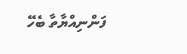ފަންނިއްޔާތާ ބެހޭ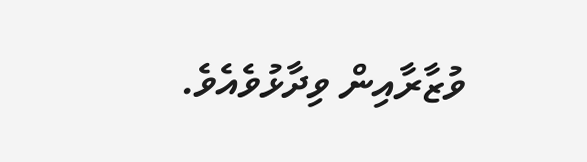ވުޒާރާއިން ވިދާޅުވެއެވެ.